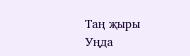Таң җыры
Уңда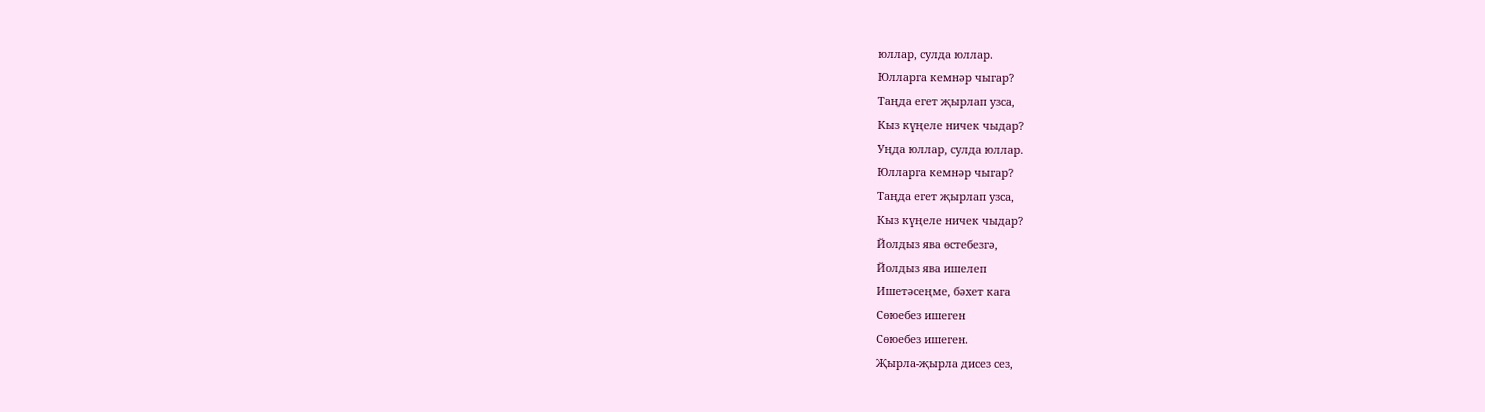юллар, сулда юллар.
Юлларга кемнәр чыгар?
Таңда егет җырлап узса,
Кыз күңеле ничек чыдар?
Уңда юллар, сулда юллар.
Юлларга кемнәр чыгар?
Таңда егет җырлап узса,
Кыз күңеле ничек чыдар?
Йолдыз ява өстебезгә,
Йолдыз ява ишелеп
Ишетәсеңме, бәхет кага
Сөюебез ишеген
Сөюебез ишеген.
Җырла-җырла дисез сез,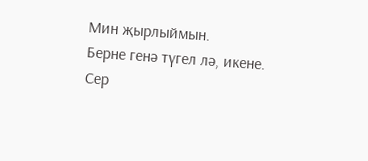Мин җырлыймын.
Берне генә түгел лә, икене.
Сер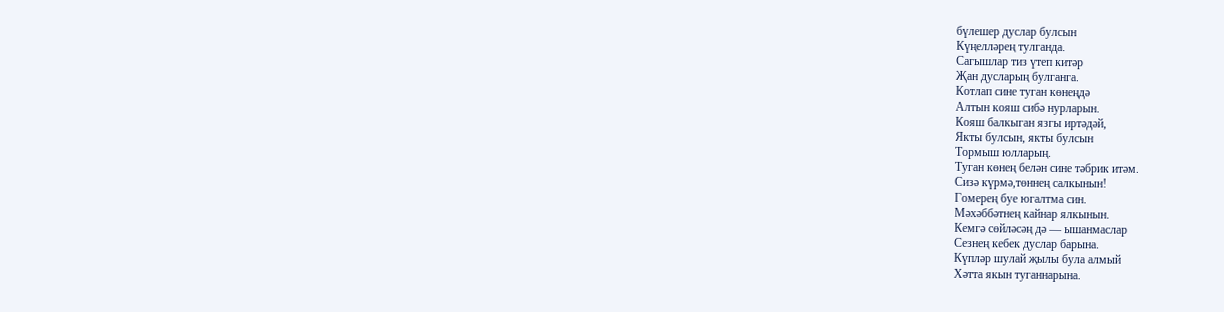бүлешер дуслар булсын
Күңелләрең тулганда.
Сагышлар тиз үтеп китәр
Җан дусларың булганга.
Котлап сине туган көнеңдә
Алтын кояш сибә нурларын.
Кояш балкыган язгы иртәдәй,
Якты булсын, якты булсын
Тормыш юлларың.
Туган көнең белән сине тәбрик итәм.
Сизә күрмә,төннең салкынын!
Гомерең буе югалтма син.
Мәхәббәтнең кайнар ялкынын.
Кемгә сөйләсәң дә — ышанмаслар
Сезнең кебек дуслар барына.
Күпләр шулай җылы була алмый
Хәтта якын туганнарына.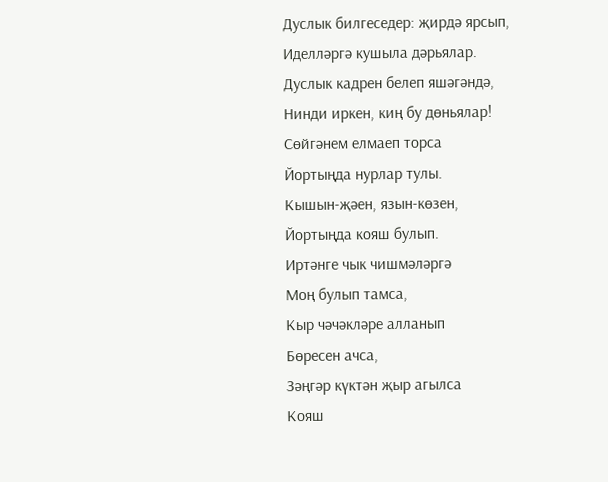Дуслык билгеседер: җирдә ярсып,
Иделләргә кушыла дәрьялар.
Дуслык кадрен белеп яшәгәндә,
Нинди иркен, киң бу дөньялар!
Сөйгәнем елмаеп торса
Йортыңда нурлар тулы.
Кышын-җәен, язын-көзен,
Йортыңда кояш булып.
Иртәнге чык чишмәләргә
Моң булып тамса,
Кыр чәчәкләре алланып
Бөресен ачса,
Зәңгәр күктән җыр агылса
Кояш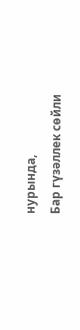нурында,
Бар гүзәллек сөйли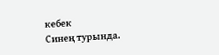кебек
Синең турында.